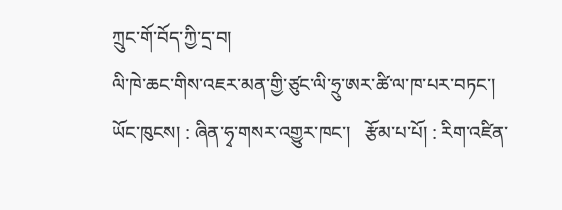ཀྲུང་གོ་བོད་ཀྱི་དྲ་བ།
ལི་ཁེ་ཆང་གིས་འཇར་མན་གྱི་ཙུང་ལི་ཧྲུ་ཨར་ཚི་ལ་ཁ་པར་བཏང་།
ཡོང་ཁུངས། : ཞིན་ཧྭ་གསར་འགྱུར་ཁང་།   རྩོམ་པ་པོ། : རིག་འཛིན་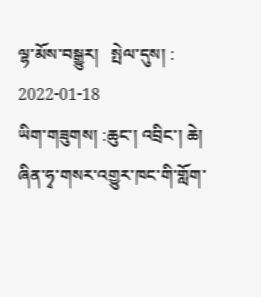ལྷ་མོས་བསྒྱུར།   སྤེལ་དུས། : 2022-01-18
ཡིག་གཟུགས། :ཆུང་། འབྲིང་། ཆེ།
ཞིན་ཧྭ་གསར་འགྱུར་ཁང་གི་གློག་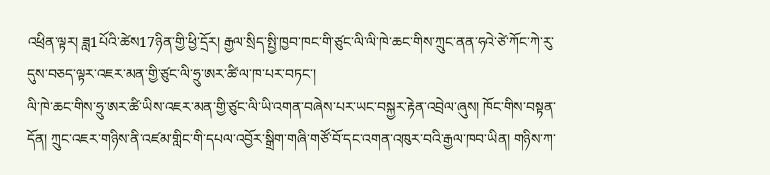འཕྲིན་ལྟར། ཟླ1པོའི་ཚེས17ཉིན་གྱི་ཕྱི་དྲོར། རྒྱལ་སྲིད་སྤྱི་ཁྱབ་ཁང་གི་ཙུང་ལི་ལི་ཁེ་ཆང་གིས་ཀྲུང་ནན་ཧའེ་ཙེ་ཀོང་ཀེ་རུ་དུས་བཅད་ལྟར་འཇར་མན་གྱི་ཙུང་ལི་ཧྲུ་ཨར་ཚི་ལ་ཁ་པར་བཏང་།
ལི་ཁེ་ཆང་གིས་ཧྲུ་ཨར་ཚི་ཡིས་འཇར་མན་གྱི་ཙུང་ལི་ཡི་འགན་བཞེས་པར་ཡང་བསྐྱར་རྟེན་འབྲེལ་ཞུས། ཁོང་གིས་བསྟན་དོན། ཀྲུང་འཇར་གཉིས་ནི་འཛམ་གླིང་གི་དཔལ་འབྱོར་སྒྲིག་གཞི་གཙོ་བོ་དང་འགན་འཁུར་བའི་རྒྱལ་ཁབ་ཡིན། གཉིས་ཀ་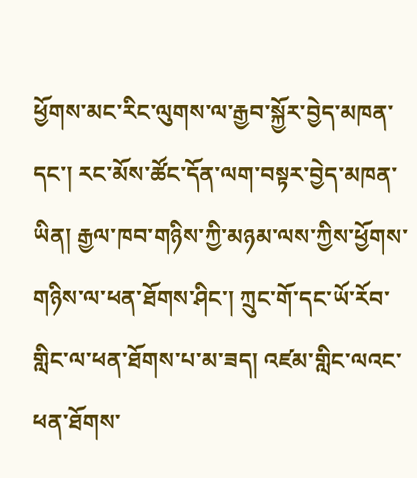ཕྱོགས་མང་རིང་ལུགས་ལ་རྒྱབ་སྐྱོར་བྱེད་མཁན་དང་། རང་མོས་ཚོང་དོན་ལག་བསྟར་བྱེད་མཁན་ཡིན། རྒྱལ་ཁབ་གཉིས་ཀྱི་མཉམ་ལས་ཀྱིས་ཕྱོགས་གཉིས་ལ་ཕན་ཐོགས་ཤིང་། ཀྲུང་གོ་དང་ཡོ་རོབ་གླིང་ལ་ཕན་ཐོགས་པ་མ་ཟད། འཛམ་གླིང་ལའང་ཕན་ཐོགས་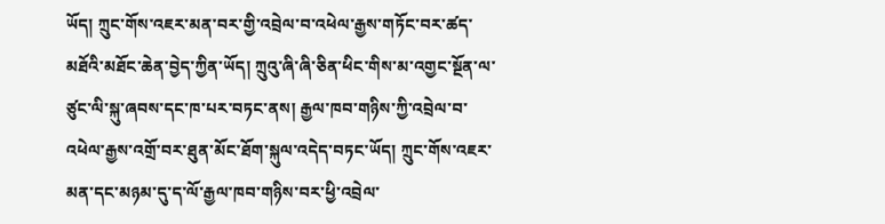ཡོད། ཀྲུང་གོས་འཇར་མན་བར་གྱི་འབྲེལ་བ་འཕེལ་རྒྱས་གཏོང་བར་ཚད་མཐོའི་མཐོང་ཆེན་བྱེད་ཀྱིན་ཡོད། ཀྲུའུ་ཞི་ཞི་ཅིན་ཕིང་གིས་མ་འགྱང་སྔོན་ལ་ཙུང་ལི་སྐུ་ཞབས་དང་ཁ་པར་བཏང་ནས། རྒྱལ་ཁབ་གཉིས་ཀྱི་འབྲེལ་བ་འཕེལ་རྒྱས་འགྲོ་བར་ཐུན་མོང་ཐོག་སྐུལ་འདེད་བཏང་ཡོད། ཀྲུང་གོས་འཇར་མན་དང་མཉམ་དུ་ད་ལོ་རྒྱལ་ཁབ་གཉིས་བར་ཕྱི་འབྲེལ་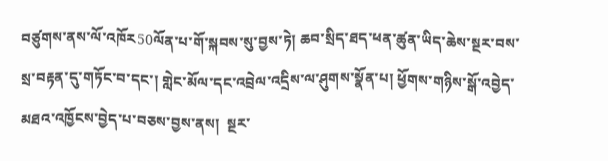བཙུགས་ནས་ལོ་འཁོར50ལོན་པ་གོ་སྐབས་སུ་བྱས་ཏེ། ཆབ་སྲིད་ཐད་ཕན་ཚུན་ཡིད་ཆེས་སྔར་བས་སྲ་བརྟན་དུ་གཏོང་བ་དང་། གླེང་མོལ་དང་འབྲེལ་འདྲིས་ལ་ཤུགས་སྣོན་པ། ཕྱོགས་གཉིས་སྒོ་འབྱེད་མཐའ་འཁྱོངས་བྱེད་པ་བཅས་བྱས་ནས།  སྔར་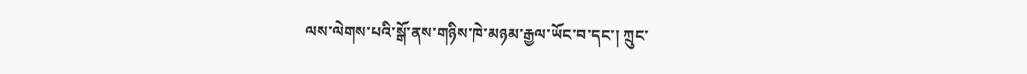ལས་ལེགས་པའི་སྒོ་ནས་གཉིས་ཁེ་མཉམ་རྒྱལ་ཡོང་བ་དང་། ཀྲུང་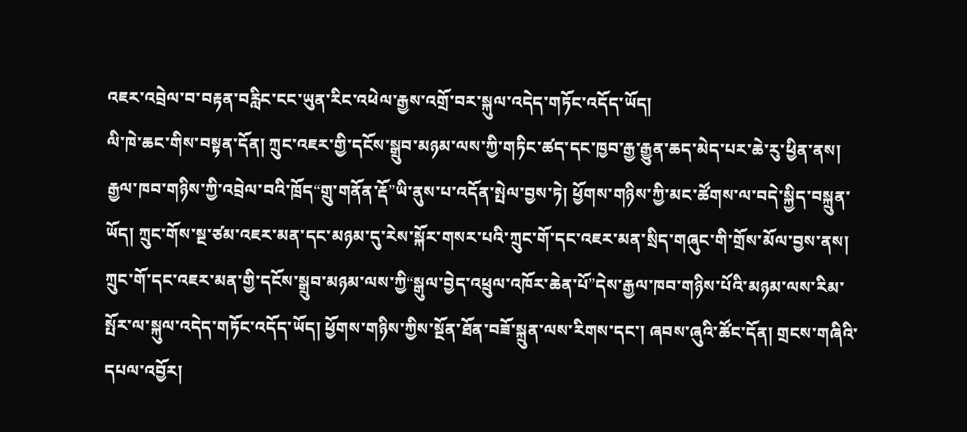འཇར་འབྲེལ་བ་བརྟན་བརླིང་ངང་ཡུན་རིང་འཕེལ་རྒྱས་འགྲོ་བར་སྐུལ་འདེད་གཏོང་འདོད་ཡོད།
ལི་ཁེ་ཆང་གིས་བསྟན་དོན། ཀྲུང་འཇར་གྱི་དངོས་སྒྲུབ་མཉམ་ལས་ཀྱི་གཏིང་ཚད་དང་ཁྱབ་རྒྱ་རྒྱུན་ཆད་མེད་པར་ཆེ་རུ་ཕྱིན་ནས། རྒྱལ་ཁབ་གཉིས་ཀྱི་འབྲེལ་བའི་ཁྲོད“གྲུ་གནོན་རྡོ”ཡི་ནུས་པ་འདོན་སྤེལ་བྱས་ཏེ། ཕྱོགས་གཉིས་ཀྱི་མང་ཚོགས་ལ་བདེ་སྐྱིད་བསྐྲུན་ཡོད། ཀྲུང་གོས་སྔ་ཙམ་འཇར་མན་དང་མཉམ་དུ་རེས་སྐོར་གསར་པའི་ཀྲུང་གོ་དང་འཇར་མན་སྲིད་གཞུང་གི་གྲོས་མོལ་བྱས་ནས། ཀྲུང་གོ་དང་འཇར་མན་གྱི་དངོས་སྒྲུབ་མཉམ་ལས་ཀྱི“སྒུལ་བྱེད་འཕྲུལ་འཁོར་ཆེན་པོ”དེས་རྒྱལ་ཁབ་གཉིས་པོའི་མཉམ་ལས་རིམ་སྤོར་ལ་སྐུལ་འདེད་གཏོང་འདོད་ཡོད། ཕྱོགས་གཉིས་ཀྱིས་སྔོན་ཐོན་བཟོ་སྐྲུན་ལས་རིགས་དང་། ཞབས་ཞུའི་ཚོང་དོན། གྲངས་གཞིའི་དཔལ་འབྱོར།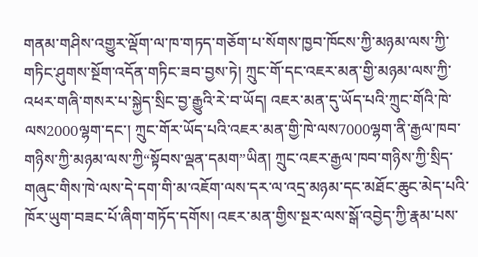གནམ་གཤིས་འགྱུར་ལྡོག་ལ་ཁ་གཏད་གཅོག་པ་སོགས་ཁྱབ་ཁོངས་ཀྱི་མཉམ་ལས་ཀྱི་གཏིང་ཤུགས་སྔོག་འདོན་གཏིང་ཟབ་བྱས་ཏེ། ཀྲུང་གོ་དང་འཇར་མན་གྱི་མཉམ་ལས་ཀྱི་འཕར་གཞི་གསར་པ་སྐྱེད་སྲིང་བྱ་རྒྱུའི་རེ་བ་ཡོད། འཇར་མན་དུ་ཡོད་པའི་ཀྲུང་གོའི་ཁེ་ལས2000ལྷག་དང་། ཀྲུང་གོར་ཡོད་པའི་འཇར་མན་གྱི་ཁེ་ལས7000ལྷག་ནི་རྒྱལ་ཁབ་གཉིས་ཀྱི་མཉམ་ལས་ཀྱི“སྟོབས་ལྡན་དམག”ཡིན། ཀྲུང་འཇར་རྒྱལ་ཁབ་གཉིས་ཀྱི་སྲིད་གཞུང་གིས་ཁེ་ལས་དེ་དག་གི་མ་འཇོག་ལས་དར་ལ་འདྲ་མཉམ་དང་མཐོང་ཆུང་མེད་པའི་ཁོར་ཡུག་བཟང་པོ་ཞིག་གཏོད་དགོས། འཇར་མན་གྱིས་སྔར་ལས་སྒོ་འབྱེད་ཀྱི་རྣམ་པས་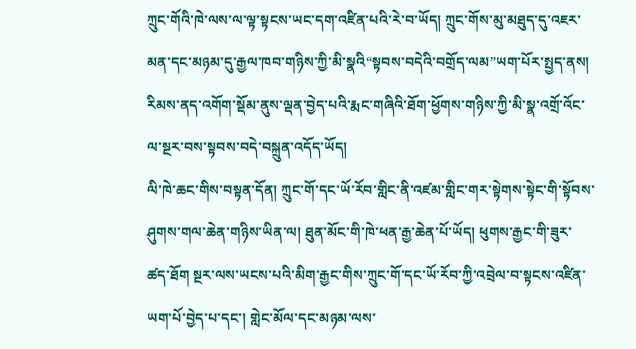ཀྲུང་གོའི་ཁེ་ལས་ལ་ལྟ་སྟངས་ཡང་དག་འཛིན་པའི་རེ་བ་ཡོད། ཀྲུང་གོས་མུ་མཐུད་དུ་འཇར་མན་དང་མཉམ་དུ་རྒྱལ་ཁབ་གཉིས་ཀྱི་མི་སྣའི“སྟབས་བདེའི་བགྲོད་ལམ”ཡག་པོར་སྤྱད་ནས། རིམས་ནད་འགོག་སྡོམ་ནུས་ལྡན་བྱེད་པའི་རྨང་གཞིའི་ཐོག་ཕྱོགས་གཉིས་ཀྱི་མི་སྣ་འགྲོ་འོང་ལ་སྔར་བས་སྟབས་བདེ་བསྐྲུན་འདོད་ཡོད།
ལི་ཁེ་ཆང་གིས་བསྟན་དོན། ཀྲུང་གོ་དང་ཡོ་རོབ་གླིང་ནི་འཛམ་གླིང་གར་སྟེགས་སྟེང་གི་སྟོབས་ཤུགས་གལ་ཆེན་གཉིས་ཡིན་ལ། ཐུན་མོང་གི་ཁེ་ཕན་རྒྱ་ཆེན་པོ་ཡོད། ཕུགས་རྒྱང་གི་ཟུར་ཚད་ཐོག སྔར་ལས་ཡངས་པའི་མིག་རྒྱང་གིས་ཀྲུང་གོ་དང་ཡོ་རོབ་ཀྱི་འབྲེལ་བ་སྟངས་འཛིན་ཡག་པོ་བྱེད་པ་དང་། གླེང་མོལ་དང་མཉམ་ལས་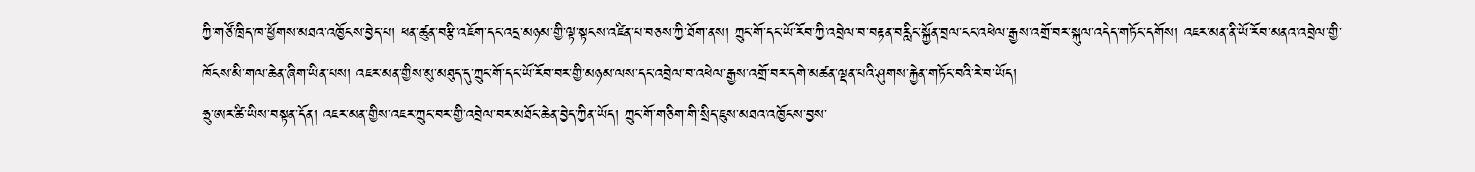ཀྱི་གཙོ་ཁྲིད་ཁ་ཕྱོགས་མཐའ་འཁྱོངས་བྱེད་པ། ཕན་ཚུན་བརྩི་འཇོག་དང་འདྲ་མཉམ་གྱི་ལྟ་སྟངས་འཛིན་པ་བཅས་ཀྱི་ཐོག་ནས། ཀྲུང་གོ་དང་ཡོ་རོབ་ཀྱི་འབྲེལ་བ་བརྟན་བརླིང་སྐྱོན་བྲལ་ངང་འཕེལ་རྒྱས་འགྲོ་བར་སྐུལ་འདེད་གཏོང་དགོས། འཇར་མན་ནི་ཡོ་རོབ་མནའ་འབྲེལ་གྱི་ཁོངས་མི་གལ་ཆེན་ཞིག་ཡིན་པས། འཇར་མན་གྱིས་མུ་མཐུད་དུ་ཀྲུང་གོ་དང་ཡོ་རོབ་བར་གྱི་མཉམ་ལས་དང་འབྲེལ་བ་འཕེལ་རྒྱས་འགྲོ་བར་དགེ་མཚན་ལྡན་པའི་ཤུགས་རྐྱེན་གཏོང་བའི་རེ་བ་ཡོད།
ཧྲུ་ཨར་ཚི་ཡིས་བསྟན་དོན། འཇར་མན་གྱིས་འཇར་ཀྲུང་བར་གྱི་འབྲེལ་བར་མཐོང་ཆེན་བྱེད་ཀྱིན་ཡོད། ཀྲུང་གོ་གཅིག་གི་སྲིད་ཇུས་མཐའ་འཁྱོངས་བྱས་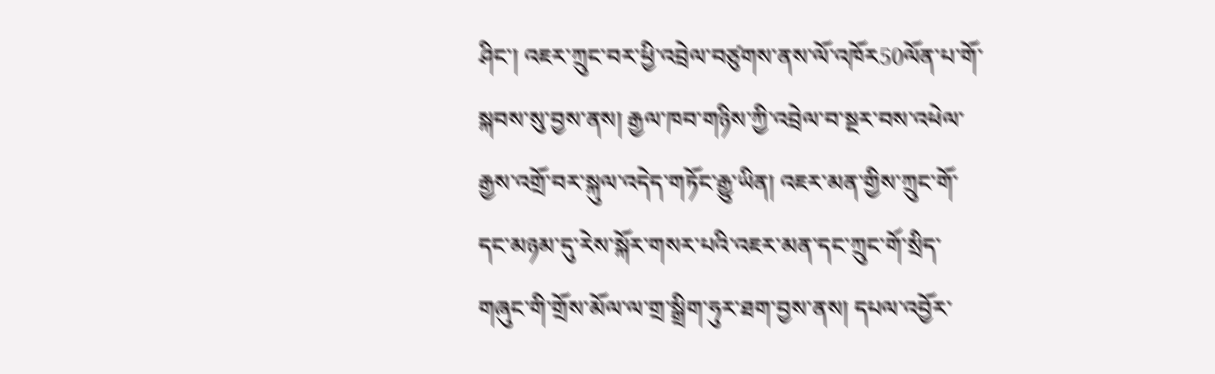ཤིང་། འཇར་ཀྲུང་བར་ཕྱི་འབྲེལ་བཙུགས་ནས་ལོ་འཁོར50ལོན་པ་གོ་སྐབས་སུ་བྱས་ནས། རྒྱལ་ཁབ་གཉིས་ཀྱི་འབྲེལ་བ་སྔར་བས་འཕེལ་རྒྱས་འགྲོ་བར་སྐུལ་འདེད་གཏོང་རྒྱུ་ཡིན། འཇར་མན་གྱིས་ཀྲུང་གོ་དང་མཉམ་དུ་རེས་སྐོར་གསར་པའི་འཇར་མན་དང་ཀྲུང་གོ་སྲིད་གཞུང་གི་གྲོས་མོལ་ལ་གྲ་སྒྲིག་ཧུར་ཐག་བྱས་ནས། དཔལ་འབྱོར་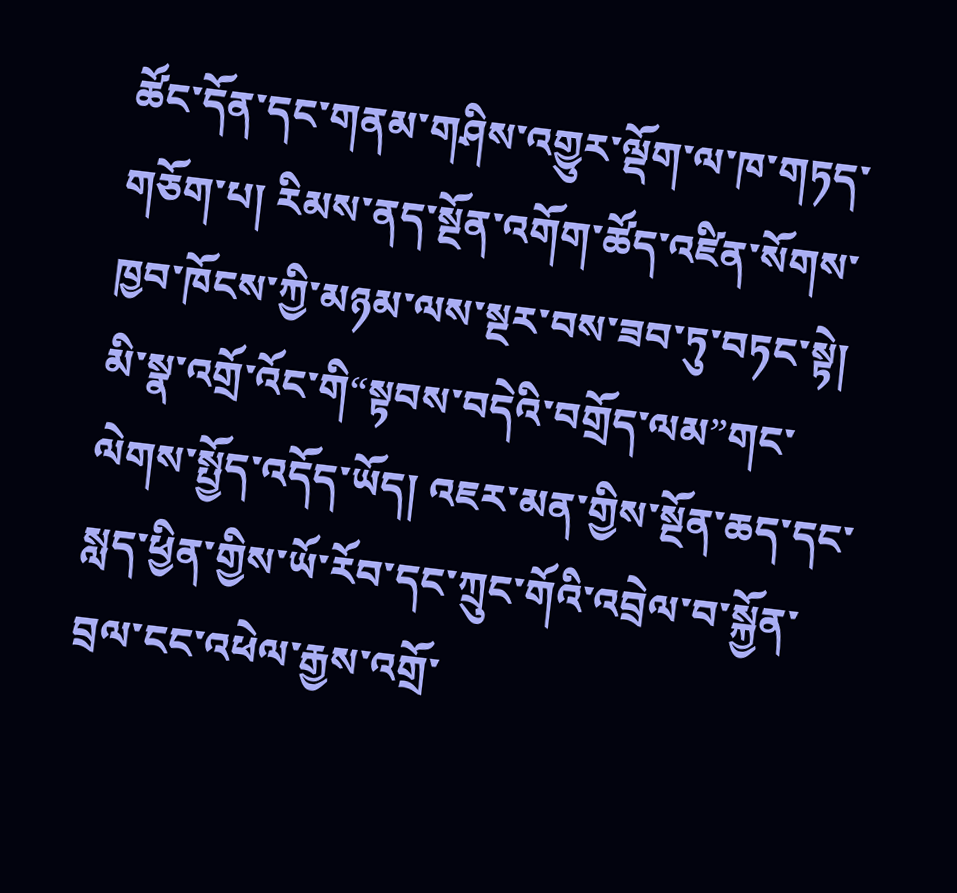ཚོང་དོན་དང་གནམ་གཤིས་འགྱུར་ལྡོག་ལ་ཁ་གཏད་གཅོག་པ། རིམས་ནད་སྔོན་འགོག་ཚོད་འཛིན་སོགས་ཁྱབ་ཁོངས་ཀྱི་མཉམ་ལས་སྔར་བས་ཟབ་ཏུ་བཏང་སྟེ། མི་སྣ་འགྲོ་འོང་གི“སྟབས་བདེའི་བགྲོད་ལམ”གང་ལེགས་སྤྱོད་འདོད་ཡོད། འཇར་མན་གྱིས་སྔོན་ཆད་དང་སླད་ཕྱིན་གྱིས་ཡོ་རོབ་དང་ཀྲུང་གོའི་འབྲེལ་བ་སྐྱོན་བྲལ་ངང་འཕེལ་རྒྱས་འགྲོ་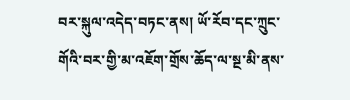བར་སྐུལ་འདེད་བཏང་ནས། ཡོ་རོབ་དང་ཀྲུང་གོའི་བར་གྱི་མ་འཇོག་གྲོས་ཆོད་ལ་སྔ་མི་ནས་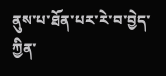ནུས་པ་ཐོན་པར་རེ་བ་བྱེད་ཀྱིན་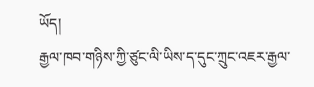ཡོད།
རྒྱལ་ཁབ་གཉིས་ཀྱི་ཙུང་ལི་ཡིས་ད་དུང་ཀྲུང་འཇར་རྒྱལ་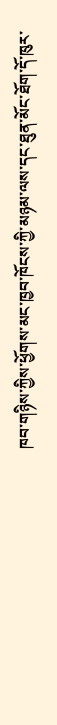ཁབ་གཉིས་ཀྱིས་ཕྱོགས་མང་ཁྱབ་ཁོངས་ཀྱི་མཉམ་ལས་དང་ཐུན་མོང་ཐོག་དོ་ཁུར་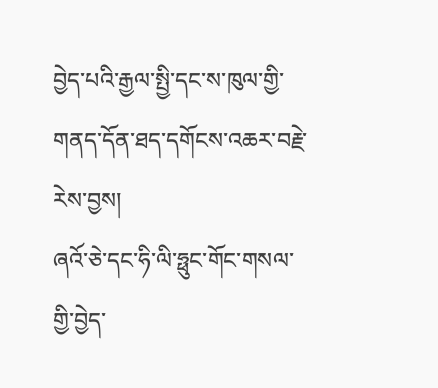བྱེད་པའི་རྒྱལ་སྤྱི་དང་ས་ཁུལ་གྱི་གནད་དོན་ཐད་དགོངས་འཆར་བརྗེ་རེས་བྱས།
ཞའོ་ཅེ་དང་ཧི་ལི་ཧྥུང་གོང་གསལ་གྱི་བྱེད་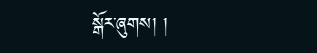སྒོར་ཞུགས། །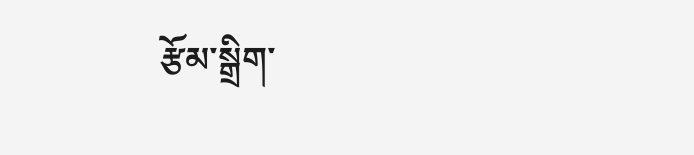རྩོམ་སྒྲིག་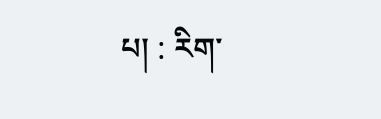པ། : རིག་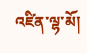འཛིན་ལྷ་མོ།